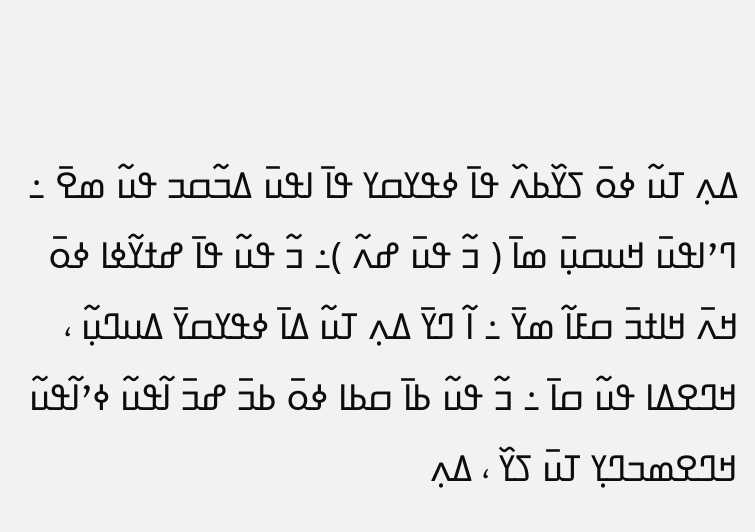ߡߍ߲ ߠߎ߬ ߦߋ߫ ߖߌ߰ߕߍ߰ ߟߊ߫ ߦߟߌߛߌ ߟߊ߫ ߊߟߎ߫ ߡߏ߬ߛߏ ߟߎ߬ ߘߐ߫ ߸ ߣߴߊߟߎ߫ ߞߎߛߎ߲߫ ߘߊ߫ ( ߏ߬ ߟߎ߫ ߝߍ߬ )߸ ߏ߬ ߟߎ߬ ߟߊ߫ ߝߙߌ߬ߦߊ ߦߋ߫ ߞߍ߫ ߞߊߙߏ߫ ߛߓߊ߬ ߘߌ߫ ߸ ߊ߬ ߣߌ߫ ߡߍ߲ ߠߎ߬ ߡߊ߫ ߦߟߌߛߌ߫ ߡߎߣߎ߲߬ ، ߞߣߐߡߊ ߟߎ߬ ߛߊ߫ ߸ ߏ߬ ߟߎ߬ ߕߊ߫ ߛߕߊ ߦߋ߫ ߕߏ߫ ߝߏ߫ ߊ߬ߟߎ߬ ߦߴߊ߬ߟߎ߬ ߞߣߐߘߏߣߌ߲ ߠߎ߫ ߖߌ߰ ، ߡߍ߲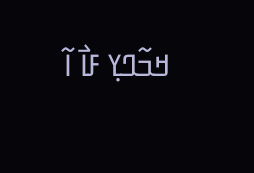ߞߏ߬ߣߌ߲ ߓߊ߯ ߊ߬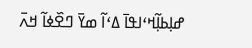ߝߊ߲ߕߊ߲߬ߞߵߊߟߊ߫ ߡߵߊ߬ ߘߌ߫ ߣߐ߰ߦߊ߬ ߞߍ߫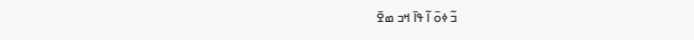ߏ߬ ߦߋ߫ ߊ߬ ߟߊ߫ ߞߏ ߘߐ߫